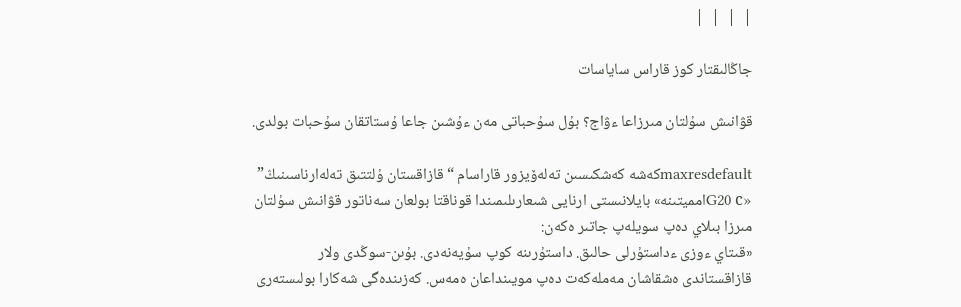|  |  |  |

جاڭالىقتار كوز قاراس ساياسات

قۋانىش سۇلتان مىرزاعا ءۋاج؟ بۇل سۇحباتى مەن ءۇشىن جاعا ۇستاتقان سۇحبات بولدى.

maxresdefaultكەشە كەشكىسىن تەلەۆيزور قاراسام “قازاقستان ۇلتتىق تەلەارناسىنىڭ” «G20 cامميتىنە» بايلانىستى ارنايى شىعارىلىمىندا قوناقتا بولعان سەناتور قۋانىش سۇلتان مىرزا بىلاي دەپ سويلەپ جاتىر ەكەن:
«قىتاي ءوزى ءداستۇرلى حالىق. داستۇرىنە كوپ سۇيەنەدى. بۇىن-سوڭدى ولار قازاقستاندى ەشقاشان مەملەكەت دەپ مويىنداعان ەمەس. كەزىندەگى شەكارا بولىستەرى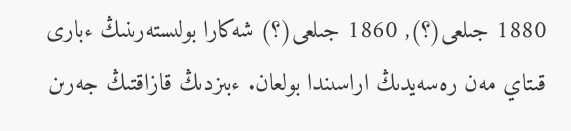1880 جىلعى(؟), 1860 جىلعى(؟) شەكارا بولىستەرىنىڭ ءبارى قىتاي مەن رەسەيدىڭ اراسىندا بولعان. ءبىزدىڭ قازاقتىڭ جەرىن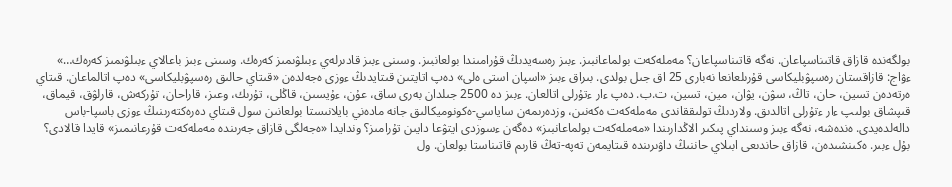بولگەندە قازاق قاتىناسپاعان. نەگە قاتىناسپاعان؟ مەملەكەت بولماعانبىز. ءبىز رەسەيدىڭ قۇرامىندا بولعانبىز. وسىنى ءبىز قادىرلەي ءبىلۋىمىز كەرەك. وسىنى ءبىز باعالاي ءبىلۋىمىز كەرەك…»
ءۋاج: قازاقستان رەسپۋبليكاسى قۇرىلعانعا نەبارى 25 اق جىل بولدى. بىراق ءبىز «اسپان استى ەلى» دەپ اتايتىن قىتايدىڭ ءوزى ەجەلدەن «قىتاي حالىق رەسپۋبليكاسى» دەپ اتالماعان. قىتاي ەرتەدەن تسين، حان، تاڭ، سۋن، يۋان، مين، تسين، ت.ب. دەپ ءار ءتۇرلى اتالعان. ءبىز دە 2500 جىلدان بەرى ساق، عۇن، ءۇيسىن، قاڭلى، تۇرىك، وعىز، قاراحان، تۇركەش، قارلۋق، قيماق، قىپشاق بولىپ ءار ءتۇرلى اتالدىق. ولاردىڭ تولىققاندى مەملەكەت ەكەنىن، وزدەرىمەن ساياسي-ەكونوميكالىق جانە مادەني بايلانىستا بولعانىن سول قىتاي دەرەكتەرىنىڭ ءوزى باسپا-باس دالەلدەيدى. ەندەشە، نەگە ءبىز وسىنداي پىكىر الاڭدارىندا «مەملەكەت بولماعانبىز» دەگەن ءسوزدى ايتۋعا دايىن تۇرامىز؟ وندايدا «ەجەلگى قازاق جەرىندە مەملەكەت قۇرعانىمىز» قايدا قالادى؟
بۇل ءبىر. ەكىنشىدەن، قازاق حاندىعى ابىلاي حاننىڭ داۋىرىندە قىتايمەن تەپە-تەڭ قارىم قاتىناستا بولعان. ول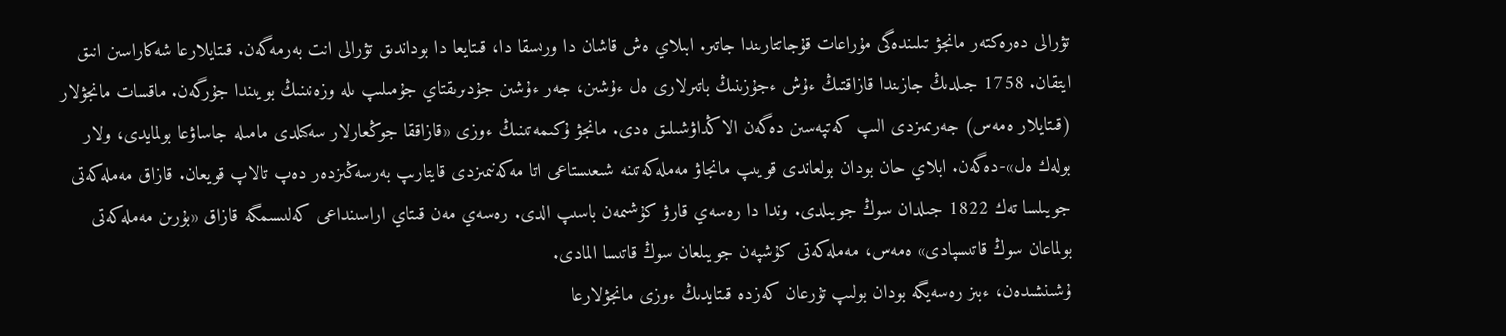تۋرالى دەرەكتەر مانجۋ تىلىندەگى مۇراعات قۇجاتتارىندا جاتىر. ابىلاي ەش قاشان دا ورىسقا دا، قىتايعا دا بوداندىق تۋرالى انت بەرمەگەن. قىتايلارعا شەكاراسىن انىق ايتقان. 1758 جىلدىڭ جازىندا قازاقتىڭ ءۇش ءجۇزىنىڭ باتىرلارى ەل ءۇشىن، جەر ءۇشىن جۇدىرىقتاي جۇمىلىپ ىلە وزەنىنىڭ بويىندا جۇرگەن. ماقسات مانجۋلار (قىتايلار ەمەس) جەرىمىزدى الىپ كەتپەسىن دەگەن الاڭداۋشىلىق ەدى. مانجۋ ۇكىمەتىنىڭ ءوزى «قازاققا جوڭعارلار سەكىلدى مامىلە جاساۋعا بولمايدى، ولار بولەك ەل»-دەگەن. ابلاي حان بودان بولعاندى قويىپ مانجاۋ مەملەكەتىنە شىعىستاعى اتا مەكەنىمىزدى قايتارىپ بەرسەڭىزدەر دەپ تالاپ قويعان. قازاق مەملەكەتى جويىلسا تەك 1822 جىلدان سوڭ جويىلدى. وندا دا رەسەي قارۋ كۇشىمەن باسىپ الدى. رەسەي مەن قىتاي اراسىنداعى كەلىسىمگە قازاق «بۇرىن مەملەكەتى بولماعان سوڭ قاتىسپادى» ەمەس، مەملەكەتى كۇشپەن جويىلعان سوڭ قاتىسا المادى.
ۇشىنشىدەن، ءبىز رەسەيگە بودان بولىپ تۇرعان كەزدە قىتايدىڭ ءوزى مانجۋلارعا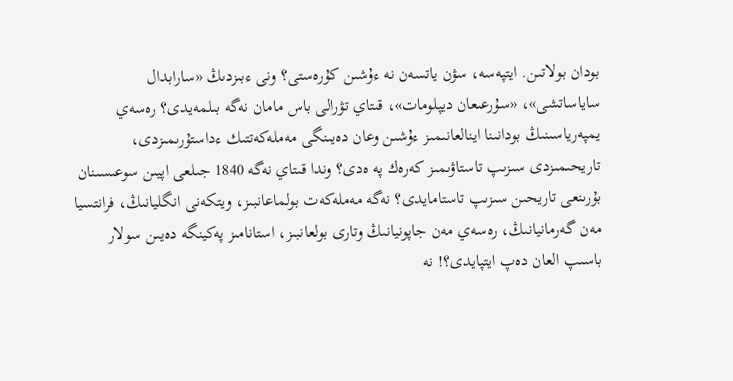بودان بولاتىن. ايتپەسە، سۋن ياتسەن نە ءۇشىن كۇرەستى؟ ونى ءبىزدىڭ «سارابدال ساياساتشى»، «سۇرعىعان ديپلومات»، قىتاي تۋرالى باس مامان نەگە بىلمەيدى؟ رەسەي يمپەرياسىنىڭ بودانىنا اينالعانىمىز ءۇشىن وعان دەيىنگى مەملەكەتتىك ءداستۇرىمىزدى، تاريحىمىزدى سىزىپ تاستاۋىمىز كەرەك پە ەدى؟ وندا قىتاي نەگە 1840 جىلعى اپيىن سوعىسىنان بۇرىنعى تاريحىن سىزىپ تاستامايدى؟ نەگە مەملەكەت بولماعانبىز، ويتكەنى انگليانىڭ، فرانتسيا مەن گەرمانيانىڭ، رەسەي مەن جاپونيانىڭ وتارى بولعانبىز، استانامىز پەكينگە دەيىن سولار باسىپ العان دەپ ايتپايدى؟! نە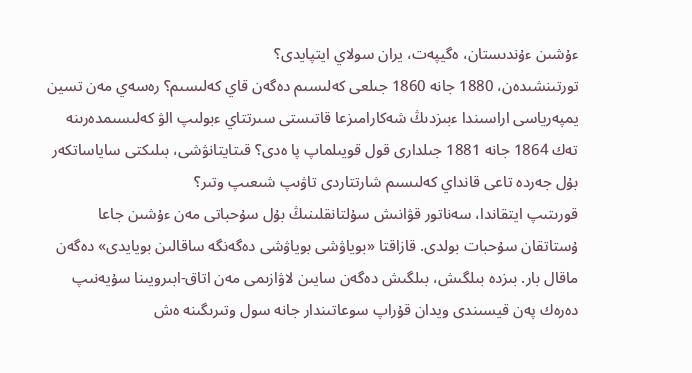ءۇشىن ءۇندىستان، ەگيپەت، يران سولاي ايتپايدى؟
تورتىنشىدەن، 1880 جانە 1860 جىلعى كەلىسىم دەگەن قاي كەلىسىم؟ رەسەي مەن تسين يمپەرياسى اراسىندا ءبىزدىڭ شەكارامىزعا قاتىستى سىرتتاي ءبولىپ الۋ كەلىسىمدەرىنە تەك 1864 جانە 1881 جىلدارى قول قويىلماپ پا ەدى؟ قىتايتانۋشى، بىلىكتى ساياساتكەر بۇل جەردە تاعى قانداي كەلىسىم شارتتاردى تاۋىپ شىعىپ وتىر؟
قورىتىپ ايتقاندا، سەناتور قۋانىش سۇلتانقلىنىڭ بۇل سۇحباتى مەن ءۇشىن جاعا ۇستاتقان سۇحبات بولدى. قازاقتا «بوياۋشى بوياۋشى دەگەنگە ساقالىن بويايدى» دەگەن ماقال بار. بىزدە بىلگىش، بىلگىش دەگەن سايىن لاۋازىمى مەن اتاق-ابىرويىنا سۇيەنىپ دەرەك پەن قيسىندى ويدان قۇراپ سوعاتىندار جانە سول وتىرىگىنە ەش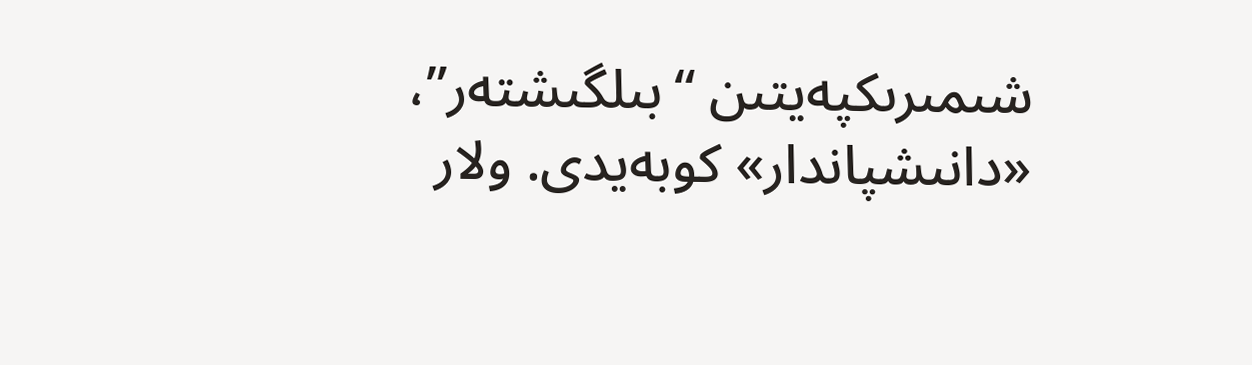شىمىرىكپەيتىن “بىلگىشتەر”، «دانىشپاندار» كوبەيدى. ولار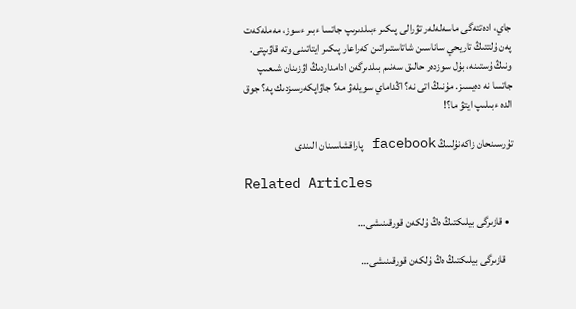جاي، ادەتتەگى ماسەلەلەر تۋرالى پىكىر ءبىلدىرىپ جاتسا ءبىر ءسوز، مەملەكەت پەن ۇلتتىڭ تاريحي ساناسىن شاتاستىراتىن كەراعار پىكىر ايتاتىنى وتە قاۋىپتى. ونىڭ ۇستىنە، بۇل سوزدەر حالىق سەنىم بىلدىرگەن ادامداردىڭ اۋزىنان شىعىپ جاتسا نە دەيسىز. مۇنىڭ اتى نە؟ اڭداماي سويلەۋ مە؟ جاۋاپكەرسىزدىك پە؟ جوق الدە ءبىلىپ ايتۋ ما؟!

تۇرسىنحان زاكەنۇلىىڭ facebook پاراقشاسىنان الىندى

Related Articles

  • قازىرگى بيلىكتىڭ ەڭ ۇلكەن قورقىنىشى…

    قازىرگى بيلىكتىڭ ەڭ ۇلكەن قورقىنىشى…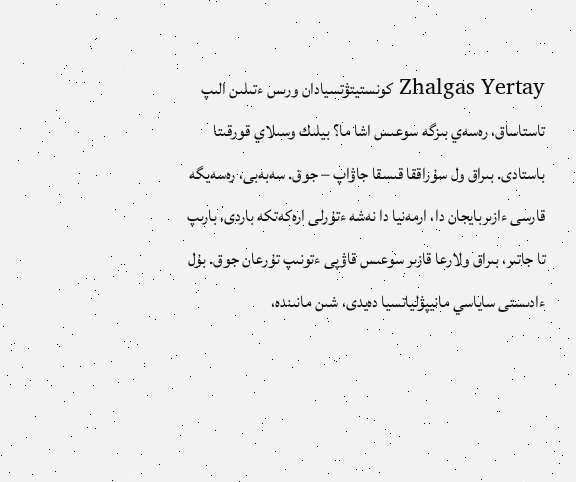Zhalgas Yertay كونستيتۋتسيادان ورىس ءتىلىن الىپ تاستاساق، رەسەي بىزگە سوعىس اشا ما؟ بيلىك وسىلاي قورقىتا باستادى. بىراق ول سۇراققا قىسقا جاۋاپ – جوق. سەبەبى، رەسەيگە قارسى ءازىربايجان دا، ارمەنيا دا نەشە ءتۇرلى ارەكەتكە باردى، بارىپ تا جاتىر، بىراق ولارعا قازىر سوعىس قاۋپى ءتونىپ تۇرعان جوق. بۇل ءادىستى ساياسي مانيپۋلياتسيا دەيدى، شىن مانىندە،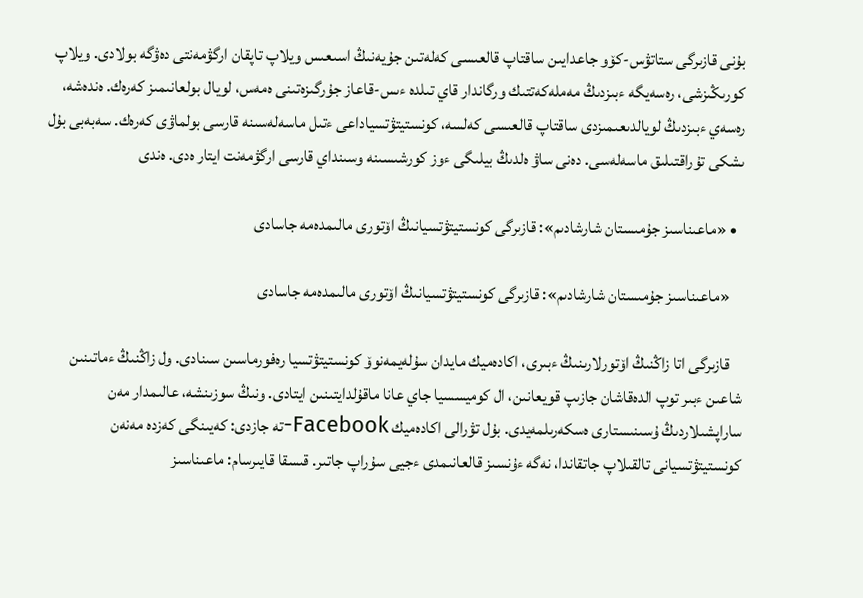بۇنى قازىرگى ستاتۋس-كۆو جاعدايىن ساقتاپ قالعىسى كەلەتىن جۇيەنىڭ اسىعىس ويلاپ تاپقان ارگۋمەنتى دەۋگە بولادى. ويلاپ كورىڭىزشى، رەسەيگە ءبىزدىڭ مەملەكەتتىك ورگاندار قاي تىلدە ءىس-قاعاز جۇرگىزەتىنى ەمەس، لويال بولعانىمىز كەرەك. ەندەشە، رەسەي ءبىزدىڭ لويالدىعىمىزدى ساقتاپ قالعىسى كەلسە، كونستيتۋتسياداعى ءتىل ماسەلەسىنە قارسى بولماۋى كەرەك. سەبەبى بۇل ىشكى تۇراقتىلىق ماسەلەسى. دەنى ساۋ ەلدىڭ بيلىگى ءوز كورشىسىنە وسىنداي قارسى ارگۋمەنت ايتار ەدى. ەندى

  • «ماعىناسىز جۇمىستان شارشادىم»: قازىرگى كونستيتۋتسيانىڭ اۆتورى مالىمدەمە جاسادى

    «ماعىناسىز جۇمىستان شارشادىم»: قازىرگى كونستيتۋتسيانىڭ اۆتورى مالىمدەمە جاسادى

    قازىرگى اتا زاڭنىڭ اۆتورلارىنىڭ ءبىرى، اكادەميك مايدان سۇلەيمەنوۆ كونستيتۋتسيا رەفورماسىن سىنادى. ول زاڭنىڭ ءماتىنىن شاعىن ءبىر توپ الدەقاشان جازىپ قويعانىن، ال كوميسسيا جاي عانا ماقۇلدايتىنىن ايتادى. ونىڭ سوزىنشە، عالىمدار مەن ساراپشىلاردىڭ ۇسىنىستارى ەسكەرىلمەيدى. بۇل تۋرالى اكادەميك Facebook-تە جازدى: كەيىنگى كەزدە مەنەن كونستيتۋتسيانى تالقىلاپ جاتقاندا، نەگە ءۇنسىز قالعانىمدى ءجيى سۇراپ جاتىر. قىسقا قايىرسام: ماعىناسىز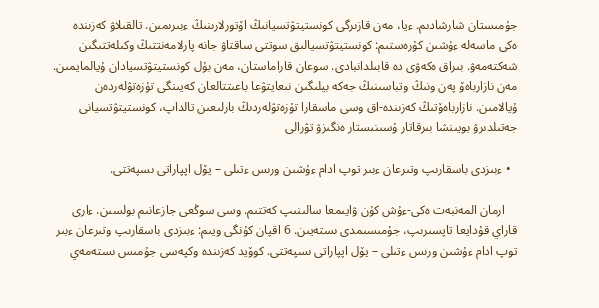جۇمىستان شارشادىم. ءيا، مەن قازىرگى كونستيتۋتسيانىڭ اۆتورلارىنىڭ ءبىرىمىن. تالقىلاۋ كەزىندە ەكى ماسەلە ءۇشىن كۇرەستىم: كونستيتۋتسيالىق سوتتى ساقتاۋ جانە پارلامەنتتىڭ وكىلەتتىگىن شەكتەمەۋ. بىراق ەكەۋى دە قابىلدانبادى. سوعان قاراماستان، مەن بۇل كونستيتۋتسيادان ۇيالمايمىن. مەن نازارباەۆ پەن ونىڭ وتباسىنىڭ جەكە بيلىگىن نىعايتۋعا باعىتتالعان كەيىنگى تۇزەتۋلەردەن ۇيالامىن. نازارباەۆتىڭ كەزىندە-اق وسى ماسقارا تۇزەتۋلەردىڭ بارلىعىن تالداپ، كونستيتۋتسيانى جەتىلدىرۋ بويىنشا بىرقاتار ۇسىنىستار ەنگىزۋ تۋرالى

  • ءبىزدى باسقارىپ وتىرعان ءبىر توپ ادام ءۇشىن ورىس ءتىلى – يۆل اپپاراتى ىسپەتتى.

    ارمان المەنبەت ەكى-ءۇش كۇن ۋايىمعا سالىنىپ كەتتىم. وسى سوڭعى جازعانىم بولسىن. ءارى قاراي قۇدايعا تاپسىرىپ، جۇمىسىمدى ىستەيىن. 6 اقپان كۇنگى ويىم: ءبىزدى باسقارىپ وتىرعان ءبىر توپ ادام ءۇشىن ورىس ءتىلى – يۆل اپپاراتى ىسپەتتى. كوۆيد كەزىندە وكپەسى جۇمىس ىستەمەي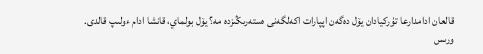قالعان ادامدارعا تۇركيادان يۆل دەگەن اپپارات اكەلگەنى ەستەرىڭىزدە مە؟ يۆل بولماي، قانشا ادام ءولىپ قالدى. ورىس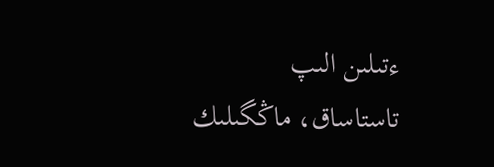ءتىلىن الىپ تاستاساق، ماڭگىلىك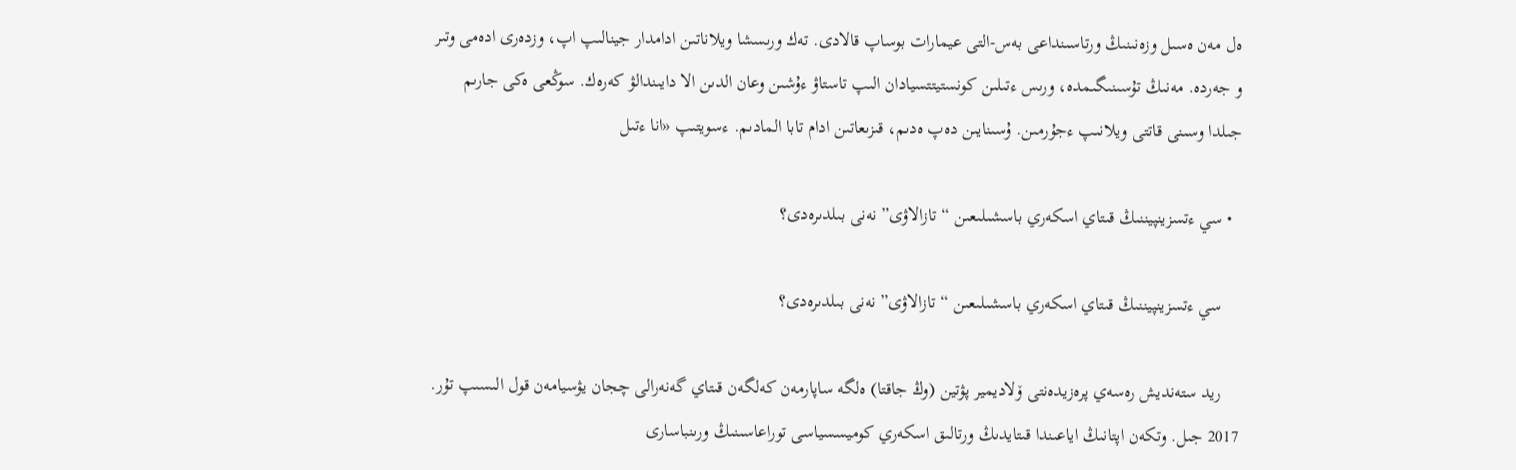ەل مەن ەسىل وزەنىنىڭ ورتاسىنداعى بەس-التى عيمارات بوساپ قالادى. تەك ورىسشا ويلاناتىن ادامدار جينالىپ اپ، وزدەرى ادەمى وتىر و جەردە. مەنىڭ تۇسىنىگىمدە، ورىس ءتىلىن كونستيتتسيادان الىپ تاستاۋ ءۇشىن وعان الدىن الا دايىندالۋ كەرەك. سوڭعى ەكى جارىم جىلدا وسىنى قاتتى ويلانىپ ءجۇرمىن. ۇسىنايىن دەپ ەدىم، قىزىعاتىن ادام تابا المادىم. ءسويتىپ «انا ءتىل

  • سي ءتسزينپيننىڭ قىتاي اسكەري باسشىلىعىن “تازالاۋى” نەنى بىلدىرەدى؟

    سي ءتسزينپيننىڭ قىتاي اسكەري باسشىلىعىن “تازالاۋى” نەنى بىلدىرەدى؟

    ريد ستەنديش رەسەي پرەزيدەنتى ۆلاديمير پۋتين (وڭ جاقتا) ەلگە ساپارمەن كەلگەن قىتاي گەنەرالى چجان يۋسيامەن قول الىسىپ تۇر. 2017 جىل. وتكەن اپتانىڭ اياعىندا قىتايدىڭ ورتالىق اسكەري كوميسسياسى توراعاسىنىڭ ورىنباسارى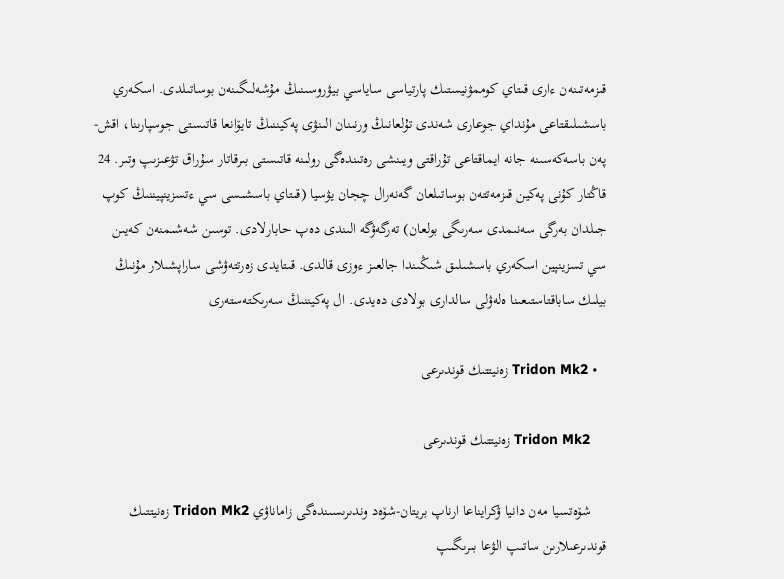قىزمەتىنەن ءارى قىتاي كوممۋنيستىك پارتياسى ساياسي بيۋروسىنىڭ مۇشەلىگىنەن بوساتىلدى. اسكەري باسشىلىقتاعى مۇنداي جوعارى شەندى تۇلعانىڭ ورنىنان الىنۋى پەكيننىڭ تايۆانعا قاتىستى جوسپارىنا، اقش-پەن باسەكەسىنە جانە ايماقتاعى تۇراقتى ويىنشى رەتىندەگى رولىنە قاتىستى بىرقاتار سۇراق تۋعىزىپ وتىر. 24 قاڭتار كۇنى پەكين قىزمەتتەن بوساتىلعان گەنەرال چجان يۋسيا (قىتاي باسشىسى سي ءتسزينپيننىڭ كوپ جىلدان بەرگى سەنىمدى سەرىگى بولعان) تەرگەۋگە الىندى دەپ حابارلادى. توسىن شەشىمنەن كەيىن سي تسزينپين اسكەري باسشىلىق شىڭىندا جالعىز ءوزى قالدى. قىتايدى زەرتتەۋشى ساراپشىلار مۇنىڭ بيلىك ساباقتاستىعىنا ەلەۋلى سالدارى بولادى دەيدى. ال پەكيننىڭ سەرىكتەستەرى

  • Tridon Mk2 زەنيتتىك قوندىرعى

    Tridon Mk2 زەنيتتىك قوندىرعى

    شۆەتسيا مەن دانيا ۋكرايناعا ارناپ بريتان-شۆەد وندىرىسىندەگى زاماناۋي Tridon Mk2 زەنيتتىك قوندىرعىلارىن ساتىپ الۋعا بىرىگىپ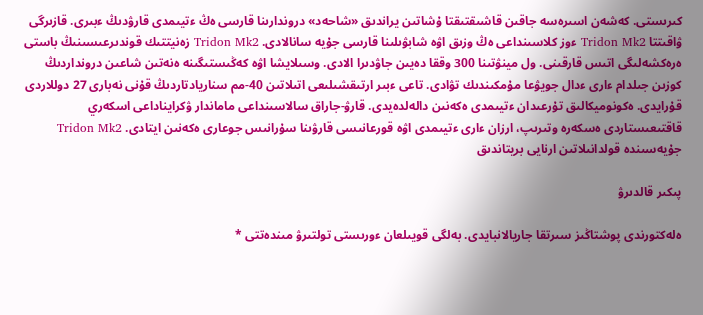كىرىستى. كەشەن اسىرەسە جاقىن قاشىقتىقتا ۇشاتىن يراندىق «شاحەد» دروندارىنا قارسى ەڭ ءتيىمدى قارۋدىڭ ءبىرى. قازىرگى ۋاقىتتا Tridon Mk2 ءوز كلاسىنداعى ەڭ وزىق اۋە شابۋىلىنا قارسى جۇيە سانالادى. Tridon Mk2 زەنيتتىك قوندىرعىسىنىڭ باستى ەرەكشەلىگى اتىس قارقىنى. ول مينۋتىنا 300 وققا دەيىن جاۋدىرا الادى. وسىلايشا اۋە كەڭىستىگىنە ەنەتىن شاعىن درونداردىڭ كوزىن جىلدام ءارى ءدال جويۋعا مۇمكىندىك تۋادى. تاعى ءبىر ارتىقشىلىعى اتىلاتىن 40-مم سناريادتاردىڭ قۇنى نەبارى 27 دوللاردى قۇرايدى. ەكونوميكالىق تۇرعىدان ءتيىمدى ەكەنىن دالەلدەيدى. قارۋ-جاراق سالاسىنداعى ماماندار ۋكرايناداعى اسكەري قاقتىعىستاردى ەسكەرە وتىرىپ، ارزان ءارى ءتيىمدى اۋە قورعانىسى قارۋىنا سۇرانىس جوعارى ەكەنىن ايتادى. Tridon Mk2 جۇيەسىندە قولدانىلاتىن ارنايى بريتاندىق

پىكىر قالدىرۋ

ەلەكتورندى پوشتاڭىز سىرتقا جاريالانبايدى. بەلگى قويىلعان ءورىستى تولتىرۋ مىندەتتى *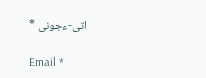اتى-ءجونى *

Email *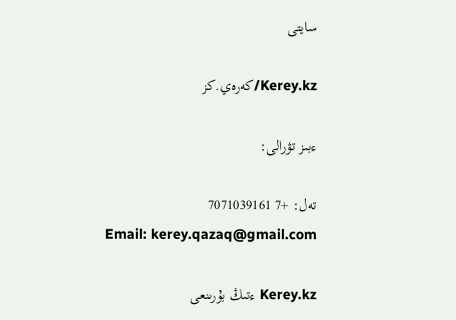سايتى

Kerey.kz/كەرەي.كز

ءبىز تۋرالى:

تەل: +7 7071039161
Email: kerey.qazaq@gmail.com

Kerey.kz ءتىڭ بۇرىنعى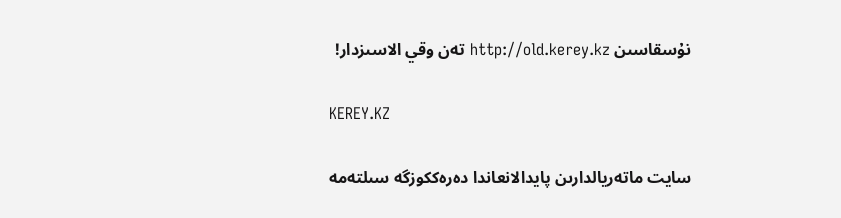نۇسقاسىن http://old.kerey.kz تەن وقي الاسىزدار!

KEREY.KZ

سايت ماتەريالدارىن پايدالانعاندا دەرەككوزگە سىلتەمە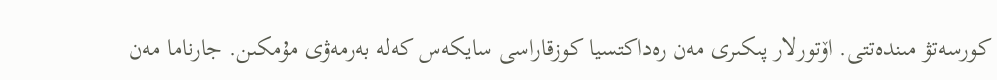كورسەتۋ مىندەتتى. اۆتورلار پىكىرى مەن رەداكتسيا كوزقاراسى سايكەس كەلە بەرمەۋى مۇمكىن. جارناما مەن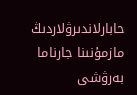حابارلاندىرۋلاردىڭ مازمۇنىنا جارناما بەرۋشى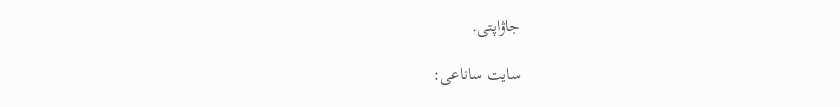جاۋاپتى.

سايت ساناعى: